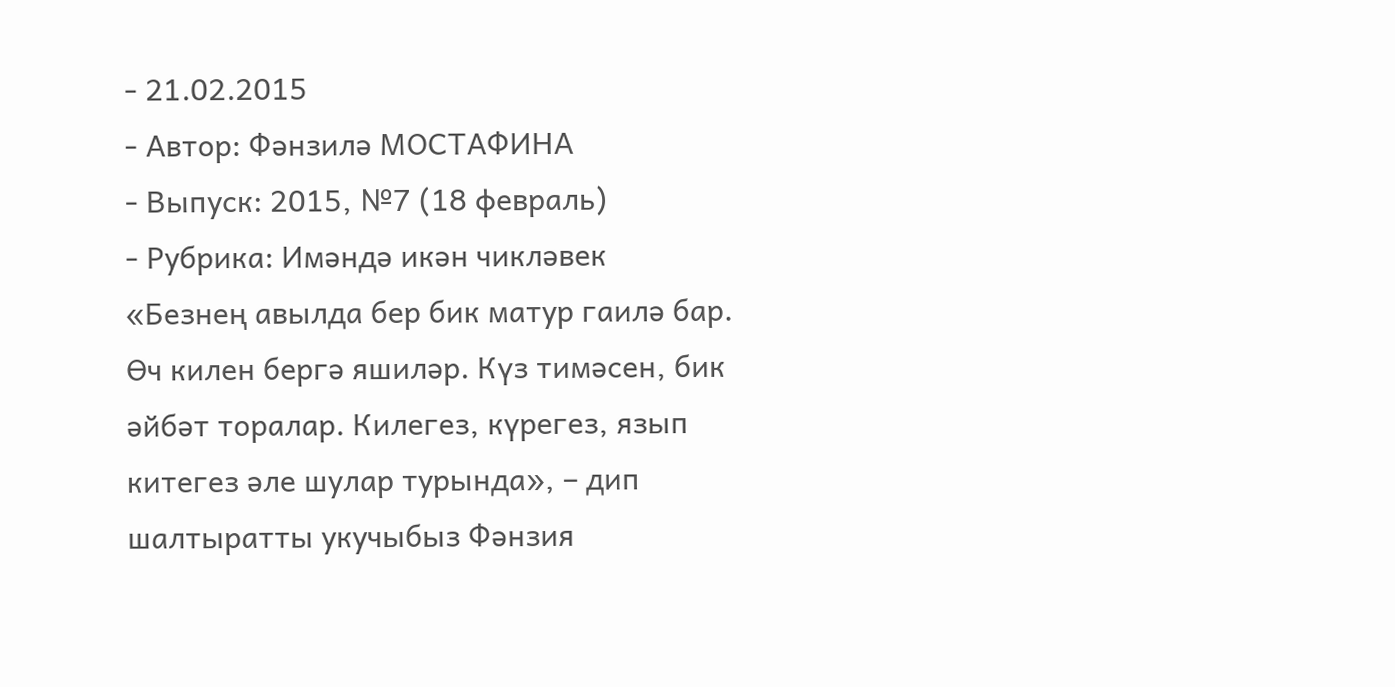- 21.02.2015
- Автор: Фәнзилә МОСТАФИНА
- Выпуск: 2015, №7 (18 февраль)
- Рубрика: Имәндә икән чикләвек
«Безнең авылда бер бик матур гаилә бар. Өч килен бергә яшиләр. Күз тимәсен, бик әйбәт торалар. Килегез, күрегез, язып китегез әле шулар турында», – дип шалтыратты укучыбыз Фәнзия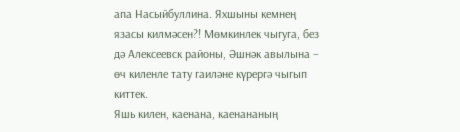апа Насыйбуллина. Яхшыны кемнең язасы килмәсен?! Мөмкинлек чыгуга, без дә Алексеевск районы, Әшнәк авылына – өч киленле тату гаиләне күрергә чыгып киттек.
Яшь килен, каенана, каенананың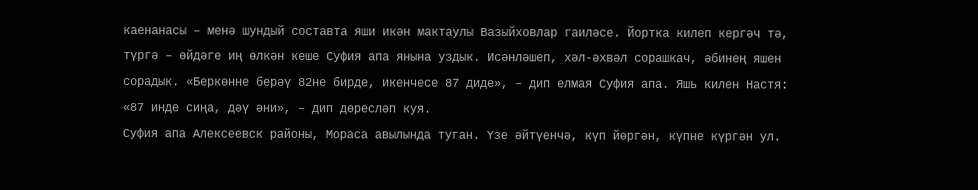каенанасы – менә шундый составта яши икән мактаулы Вазыйховлар гаиләсе. Йортка килеп кергәч тә, түргә – өйдәге иң өлкән кеше Суфия апа янына уздык. Исәнләшеп, хәл-әхвәл сорашкач, әбинең яшен сорадык. «Беркөнне берәү 82не бирде, икенчесе 87 диде», – дип елмая Суфия апа. Яшь килен Настя: «87 инде сиңа, дәү әни», – дип дөресләп куя.
Суфия апа Алексеевск районы, Мораса авылында туган. Үзе әйтүенчә, күп йөргән, күпне күргән ул.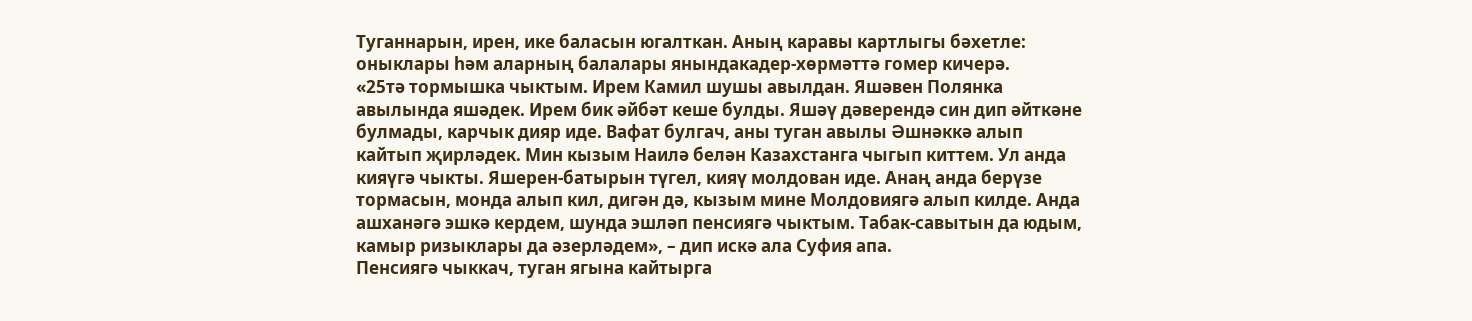Туганнарын, ирен, ике баласын югалткан. Аның каравы картлыгы бәхетле: оныклары һәм аларның балалары янындакадер-хөрмәттә гомер кичерә.
«25тә тормышка чыктым. Ирем Камил шушы авылдан. Яшәвен Полянка авылында яшәдек. Ирем бик әйбәт кеше булды. Яшәү дәверендә син дип әйткәне булмады, карчык дияр иде. Вафат булгач, аны туган авылы Әшнәккә алып кайтып җирләдек. Мин кызым Наилә белән Казахстанга чыгып киттем. Ул анда кияүгә чыкты. Яшерен-батырын түгел, кияү молдован иде. Анаң анда берүзе тормасын, монда алып кил, дигән дә, кызым мине Молдовиягә алып килде. Анда ашханәгә эшкә кердем, шунда эшләп пенсиягә чыктым. Табак-савытын да юдым, камыр ризыклары да әзерләдем», – дип искә ала Суфия апа.
Пенсиягә чыккач, туган ягына кайтырга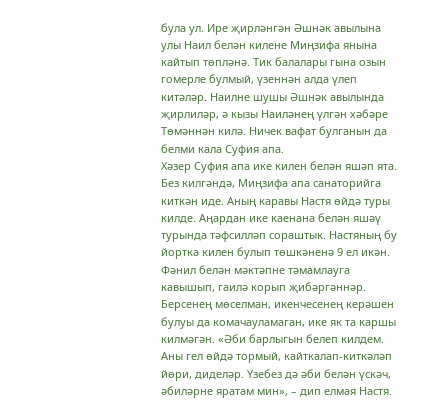була ул. Ире җирләнгән Әшнәк авылына улы Наил белән килене Миңзифа янына кайтып төпләнә. Тик балалары гына озын гомерле булмый, үзеннән алда үлеп китәләр. Наилне шушы Әшнәк авылында җирлиләр, ә кызы Наиләнең үлгән хәбәре Төмәннән килә. Ничек вафат булганын да белми кала Суфия апа.
Хәзер Суфия апа ике килен белән яшәп ята. Без килгәндә, Миңзифа апа санаторийга киткән иде. Аның каравы Настя өйдә туры килде. Аңардан ике каенана белән яшәү турында тәфсилләп сораштык. Настяның бу йортка килен булып төшкәненә 9 ел икән. Фәнил белән мәктәпне тәмамлауга кавышып, гаилә корып җибәргәннәр. Берсенең мөселман, икенчесенең керәшен булуы да комачауламаган, ике як та каршы килмәгән. «Әби барлыгын белеп килдем. Аны гел өйдә тормый, кайткалап-киткәләп йөри, диделәр. Үзебез дә әби белән үскәч, әбиләрне яратам мин», – дип елмая Настя.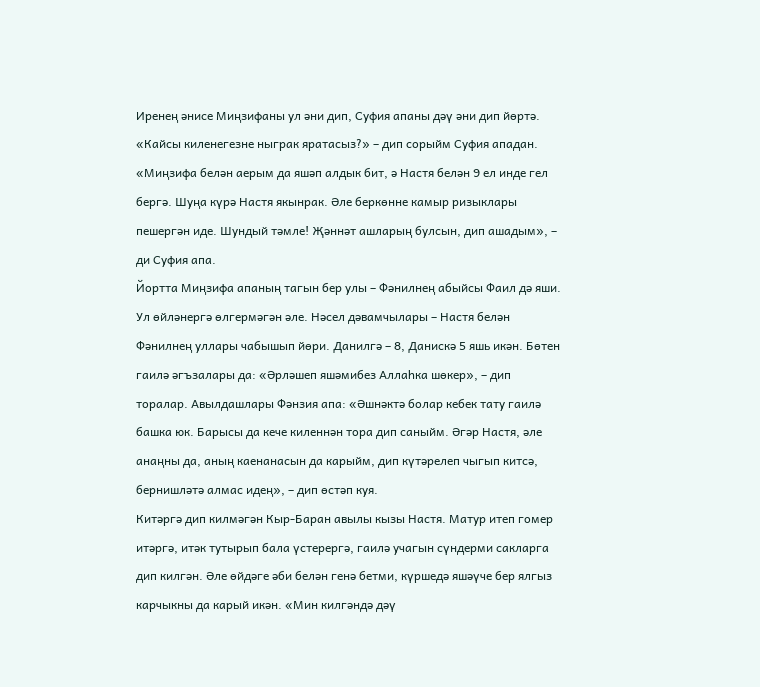Иренең әнисе Миңзифаны ул әни дип, Суфия апаны дәү әни дип йөртә.
«Кайсы киленегезне ныграк яратасыз?» – дип сорыйм Суфия ападан. «Миңзифа белән аерым да яшәп алдык бит, ә Настя белән 9 ел инде гел бергә. Шуңа күрә Настя якынрак. Әле беркөнне камыр ризыклары пешергән иде. Шундый тәмле! Җәннәт ашларың булсын, дип ашадым», – ди Суфия апа.
Йортта Миңзифа апаның тагын бер улы – Фәнилнең абыйсы Фаил дә яши. Ул өйләнергә өлгермәгән әле. Нәсел дәвамчылары – Настя белән Фәнилнең уллары чабышып йөри. Данилгә – 8, Данискә 5 яшь икән. Бөтен гаилә әгъзалары да: «Әрләшеп яшәмибез Аллаһка шөкер», – дип торалар. Авылдашлары Фәнзия апа: «Әшнәктә болар кебек тату гаилә башка юк. Барысы да кече киленнән тора дип саныйм. Әгәр Настя, әле анаңны да, аның каенанасын да карыйм, дип күтәрелеп чыгып китсә, бернишләтә алмас идең», – дип өстәп куя.
Китәргә дип килмәгән Кыр-Баран авылы кызы Настя. Матур итеп гомер итәргә, итәк тутырып бала үстерергә, гаилә учагын сүндерми сакларга дип килгән. Әле өйдәге әби белән генә бетми, күршедә яшәүче бер ялгыз карчыкны да карый икән. «Мин килгәндә дәү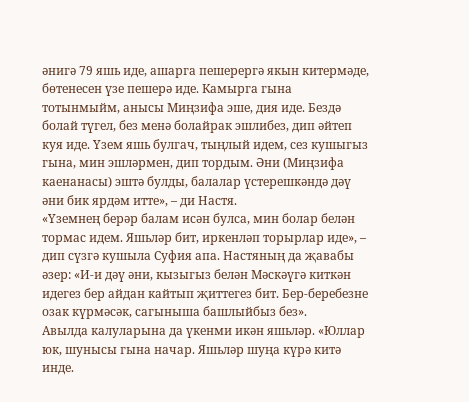әнигә 79 яшь иде, ашарга пешерергә якын китермәде, бөтенесен үзе пешерә иде. Камырга гына тотынмыйм, анысы Миңзифа эше, дия иде. Бездә болай түгел, без менә болайрак эшлибез, дип әйтеп куя иде. Үзем яшь булгач, тыңлый идем, сез кушыгыз гына, мин эшләрмен, дип тордым. Әни (Миңзифа каенанасы) эштә булды, балалар үстерешкәндә дәү әни бик ярдәм итте», – ди Настя.
«Үземнең берәр балам исән булса, мин болар белән тормас идем. Яшьләр бит, иркенләп торырлар иде», – дип сүзгә кушыла Суфия апа. Настяның да җавабы әзер: «И-и дәү әни, кызыгыз белән Мәскәүгә киткән идегез бер айдан кайтып җиттегез бит. Бер-беребезне озак күрмәсәк, сагыныша башлыйбыз без».
Авылда калуларына да үкенми икән яшьләр. «Юллар юк, шунысы гына начар. Яшьләр шуңа күрә китә инде.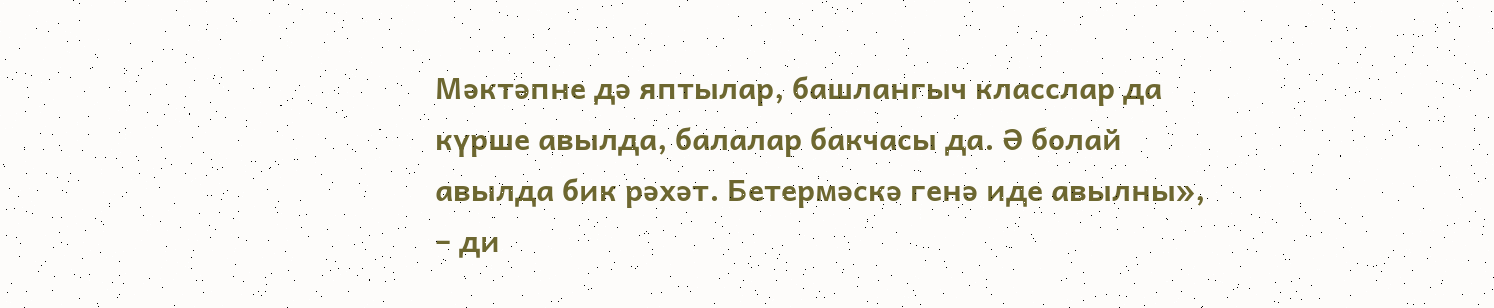Мәктәпне дә яптылар, башлангыч класслар да күрше авылда, балалар бакчасы да. Ә болай авылда бик рәхәт. Бетермәскә генә иде авылны», – ди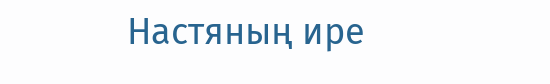Настяның ире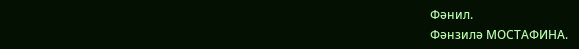Фәнил.
Фәнзилә МОСТАФИНА.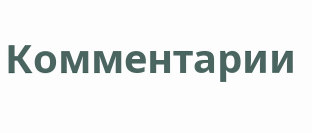Комментарии